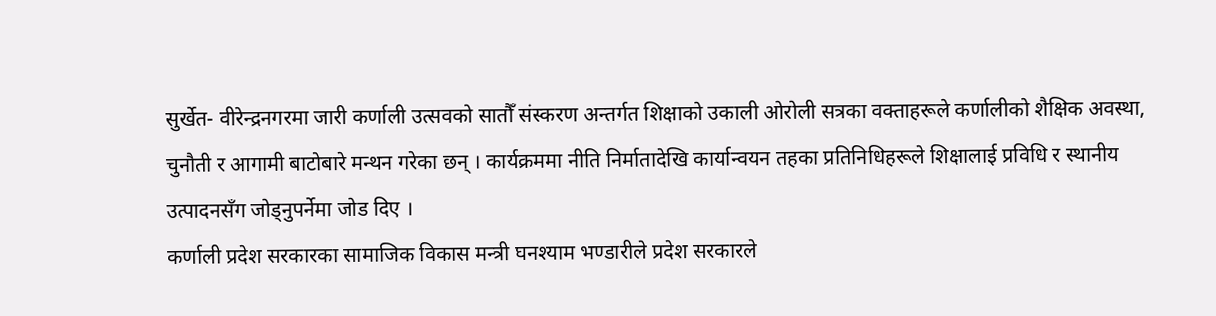सुर्खेत- वीरेन्द्रनगरमा जारी कर्णाली उत्सवको सातौँ संस्करण अन्तर्गत शिक्षाको उकाली ओरोली सत्रका वक्ताहरूले कर्णालीको शैक्षिक अवस्था, चुनौती र आगामी बाटोबारे मन्थन गरेका छन् । कार्यक्रममा नीति निर्मातादेखि कार्यान्वयन तहका प्रतिनिधिहरूले शिक्षालाई प्रविधि र स्थानीय उत्पादनसँग जोड्नुपर्नेमा जोड दिए ।
कर्णाली प्रदेश सरकारका सामाजिक विकास मन्त्री घनश्याम भण्डारीले प्रदेश सरकारले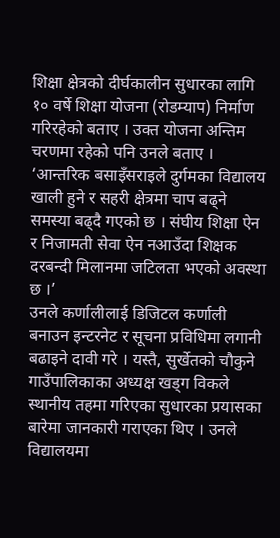शिक्षा क्षेत्रको दीर्घकालीन सुधारका लागि १० वर्षे शिक्षा योजना (रोडम्याप) निर्माण गरिरहेको बताए । उक्त योजना अन्तिम चरणमा रहेको पनि उनले बताए । ‘आन्तरिक बसाइँसराइले दुर्गमका विद्यालय खाली हुने र सहरी क्षेत्रमा चाप बढ्ने समस्या बढ्दै गएको छ । संघीय शिक्षा ऐन र निजामती सेवा ऐन नआउँदा शिक्षक दरबन्दी मिलानमा जटिलता भएको अवस्था छ ।’
उनले कर्णालीलाई डिजिटल कर्णाली बनाउन इन्टरनेट र सूचना प्रविधिमा लगानी बढाइने दावी गरे । यस्तै, सुर्खेतको चौकुने गाउँपालिकाका अध्यक्ष खड्ग विकले स्थानीय तहमा गरिएका सुधारका प्रयासका बारेमा जानकारी गराएका थिए । उनले विद्यालयमा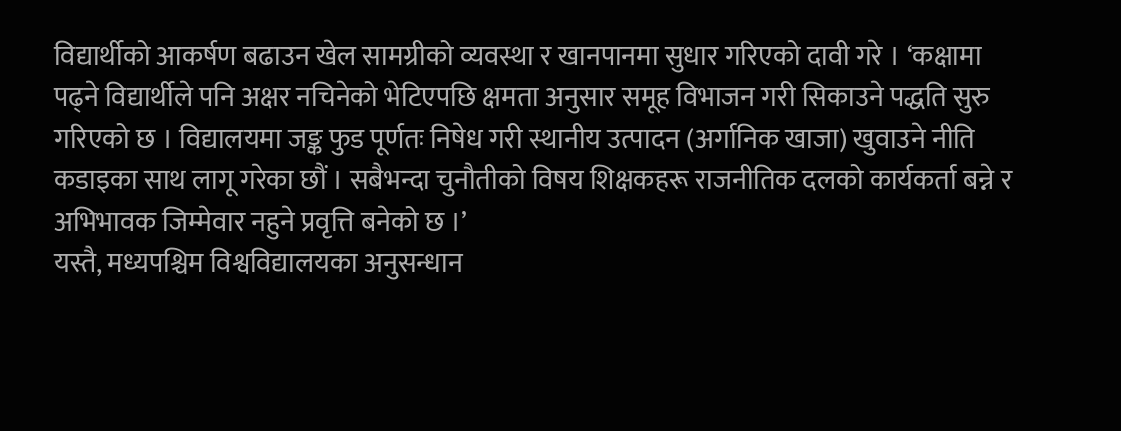विद्यार्थीको आकर्षण बढाउन खेल सामग्रीको व्यवस्था र खानपानमा सुधार गरिएको दावी गरे । ‘कक्षामा पढ्ने विद्यार्थीले पनि अक्षर नचिनेको भेटिएपछि क्षमता अनुसार समूह विभाजन गरी सिकाउने पद्धति सुरु गरिएको छ । विद्यालयमा जङ्क फुड पूर्णतः निषेध गरी स्थानीय उत्पादन (अर्गानिक खाजा) खुवाउने नीति कडाइका साथ लागू गरेका छौं । सबैभन्दा चुनौतीको विषय शिक्षकहरू राजनीतिक दलको कार्यकर्ता बन्ने र अभिभावक जिम्मेवार नहुने प्रवृत्ति बनेको छ ।’
यस्तै, मध्यपश्चिम विश्वविद्यालयका अनुसन्धान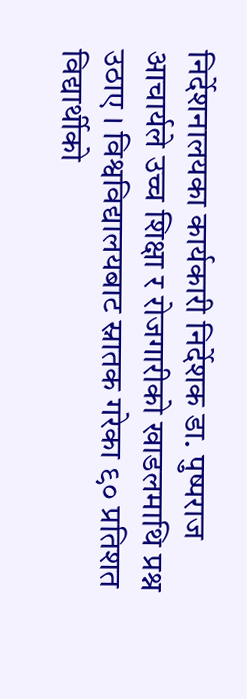निर्देशनालयका कार्यकारी निर्देशक डा. पुष्पराज आचार्यले उच्च शिक्षा र रोजगारीको खाडलमाथि प्रश्न उठाए । विश्वविद्यालयबाट स्नातक गरेका ९० प्रतिशत विद्यार्थीको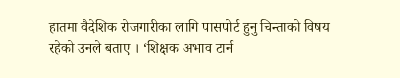हातमा वैदेशिक रोजगारीका लागि पासपोर्ट हुनु चिन्ताको विषय रहेको उनले बताए । ‘शिक्षक अभाव टार्न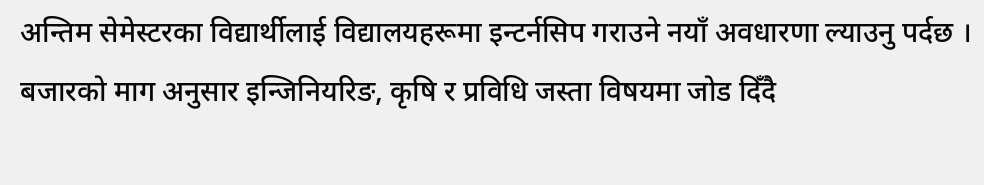अन्तिम सेमेस्टरका विद्यार्थीलाई विद्यालयहरूमा इन्टर्नसिप गराउने नयाँ अवधारणा ल्याउनु पर्दछ । बजारको माग अनुसार इन्जिनियरिङ, कृषि र प्रविधि जस्ता विषयमा जोड दिँदै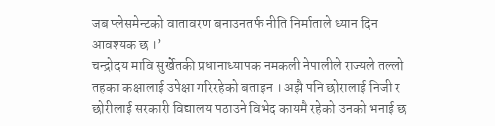जब प्लेसमेन्टको वातावरण बनाउनतर्फ नीति निर्माताले ध्यान दिन आवश्यक छ ।’
चन्द्रोदय मावि सुर्खेतकी प्रधानाध्यापक नमकली नेपालीले राज्यले तल्लो तहका कक्षालाई उपेक्षा गरिरहेको बताइन । अझै पनि छोरालाई निजी र छोरीलाई सरकारी विद्यालय पठाउने विभेद कायमै रहेको उनको भनाई छ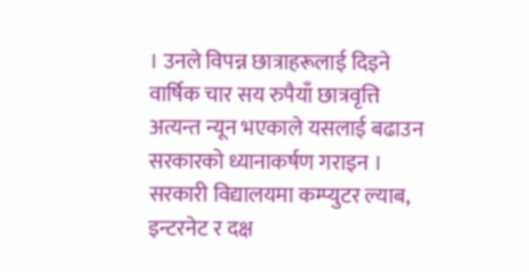। उनले विपन्न छात्राहरूलाई दिइने वार्षिक चार सय रुपैयाँ छात्रवृत्ति अत्यन्त न्यून भएकाले यसलाई बढाउन सरकारको ध्यानाकर्षण गराइन । सरकारी विद्यालयमा कम्प्युटर ल्याब, इन्टरनेट र दक्ष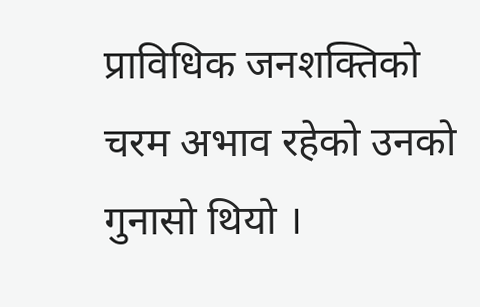प्राविधिक जनशक्तिको चरम अभाव रहेको उनको गुनासो थियो ।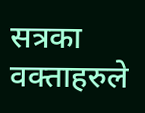सत्रका वक्ताहरुले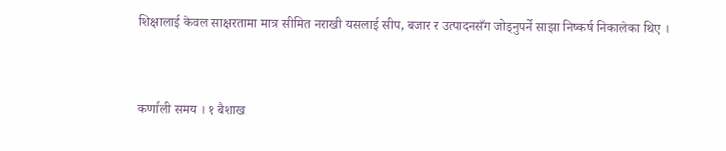शिक्षालाई केवल साक्षरतामा मात्र सीमित नराखी यसलाई सीप, बजार र उत्पादनसँग जोड्नुपर्ने साझा निष्कर्ष निकालेका थिए ।



कर्णाली समय । १ बैशाख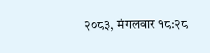२०८३, मंगलवार १८:२८